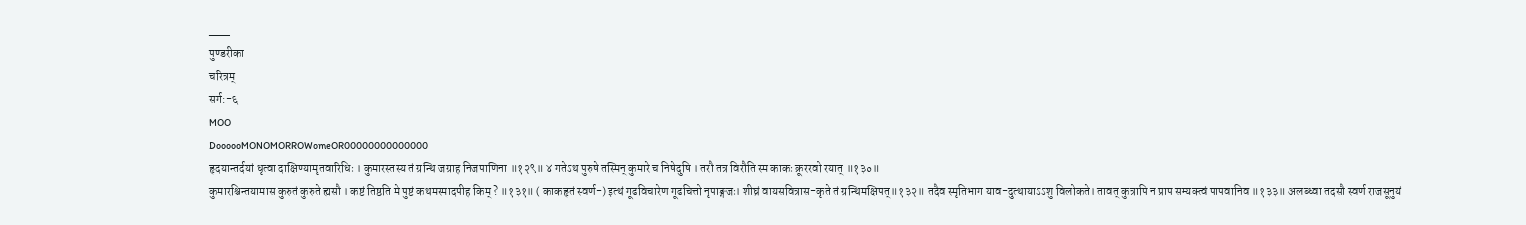___
पुण्डरीका
चरित्रम्
सर्ग:-६
MOO
DoooooMONOMORROWomeOR00000000000000
हृदयान्तर्दयां धृत्वा दाक्षिण्यामृतवारिधिः । कुमारस्तस्य तं ग्रन्थि जग्राह निजपाणिना ॥१२९॥ ४ गतेऽथ पुरुषे तस्मिन् कुमारे च निषेदुषि । तरौ तत्र विरौति स्म काकः क्रूररवो रयात् ॥१३०॥
कुमारश्चिन्तयामास कुरुतं कुरुते ह्यसौ । कष्टं तिष्ठति मे पुष्टं कथमस्मादपीह किम् ? ॥१३१॥ ( काकहृतं स्वर्ण-) इत्थं गूढविचारेण गूढचित्तो नृपाङ्गजः। शीघ्रं वायसवित्रास-कृते तं ग्रन्थिमक्षिपत्॥१३२॥ तदैव स्मृतिभाग याव-दुत्थायाऽऽशु विलोकते। तावत् कुत्रापि न प्राप सम्यक्त्वं पापवानिव ॥१३३॥ अलब्ध्वा तदसौ स्वर्ण राजसूनुयं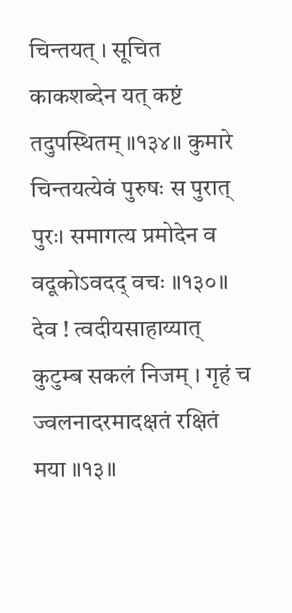चिन्तयत् । सूचित काकशब्देन यत् कष्टं तदुपस्थितम् ॥१३४॥ कुमारे चिन्तयत्येवं पुरुषः स पुरात् पुरः। समागत्य प्रमोदेन व वदूकोऽवदद् वचः ॥१३०॥ देव ! त्वदीयसाहाय्यात् कुटुम्ब सकलं निजम् । गृहं च ज्वलनादरमादक्षतं रक्षितं मया ॥१३॥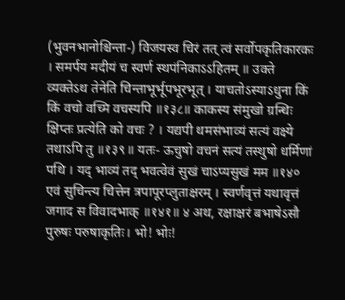(भुवनभानोश्चिन्ता-) विजयस्व चिरं तत् त्वं सर्वोपकृतिकारकः । समर्पय मदीयं च स्वर्ण स्थपंनिकाऽऽहितम् ॥ उक्ते व्यक्तेऽथ तेनेति चिन्ताभूर्भूपभूरभूत् । याचतोऽस्याऽधुना किं किं वचो वच्मि वचस्यपि ॥१३८॥ काकस्य संमुखो ग्रन्थिः क्षिप्तः प्रत्येति को वचः ? । यद्यपी थमसंभाव्यं सत्यं वक्ष्ये तथाऽपि तु ॥१३९॥ यतः- ऊचुषो वचनं सत्यं तस्थुषो धर्मिणां पथि । यद् भाव्यं तद् भवत्वेवं सुखं चाऽप्यसुखं मम ॥१४०
एवं सुचिन्त्य चित्तेन त्रपापूरप्लुताक्षरम् । स्वर्णवृत्तं यथावृत्तं जगाद स विवादभाक् ॥१४१॥ ४ अथ, रक्षाक्षरं बभाषेऽसौ पुरुषः परुषाकृतिः। भो! भोः!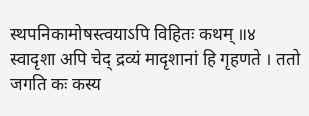स्थपनिकामोषस्त्वयाऽपि विहितः कथम् ॥४
स्वादृशा अपि चेद् द्रव्यं मादृशानां हि गृहणते । ततो जगति कः कस्य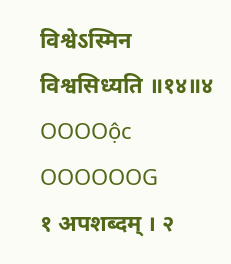विश्वेऽस्मिन विश्वसिध्यति ॥१४॥४
OOOOộc
OOOOOOG
१ अपशब्दम् । २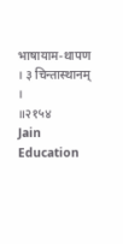भाषायाम-थापण । ३ चिन्तास्थानम् ।
॥२१५४
Jain Education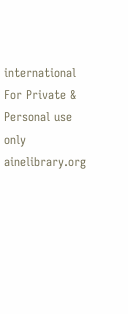international
For Private & Personal use only
ainelibrary.org